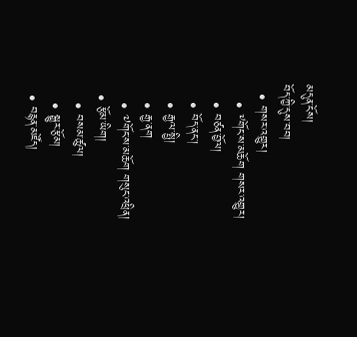མདུན་ངོས།
བོད་ཀྱི་དུས་བབ།
  • གསར་འགྱུར།
    • ༸གོང་ས་མཆོག གསར་འགྱུར།
    • བཙན་བྱོལ།
    • བོད་ནང་།
    • རྒྱལ་སྤྱི།
    • རྒྱ་ནག
    • ༧གོང་ས་མཆོག གསུང་འཕྲིན།
  • རྩོམ་ཡིག།
    • བསམ་ཚུལ།
    • སྒྱུར་རྩོམ།
  • བརྙན་མཛོད།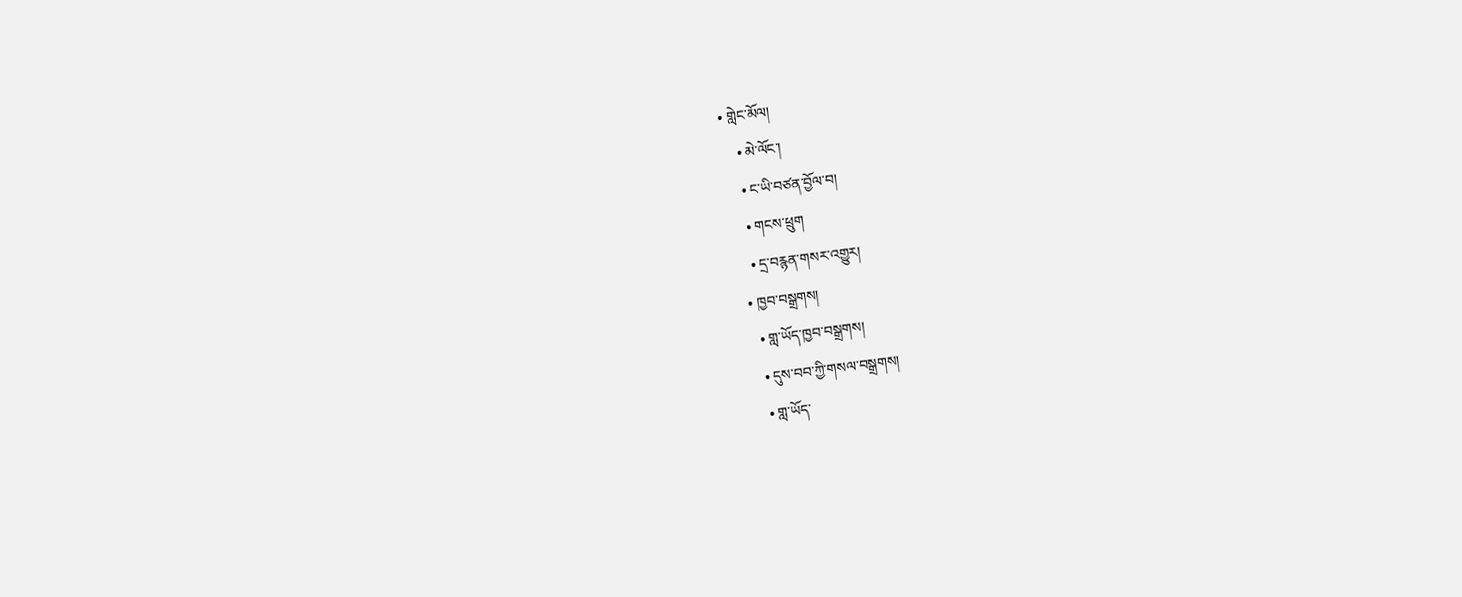• གླེང་མོལ།
    • མེ་ལོང་།
    • ང་ཡི་བཙན་བྱོལ་བ།
    • གངས་ཕྲུག
    • དྲ་བརྙན་གསར་འགྱུར།
  • ཁྱབ་བསྒྲགས།
    • གླ་ཡོད་ཁྱབ་བསྒྲགས།
    • དུས་བབ་ཀྱི་གསལ་བསྒྲགས།
    • གླ་ཡོད་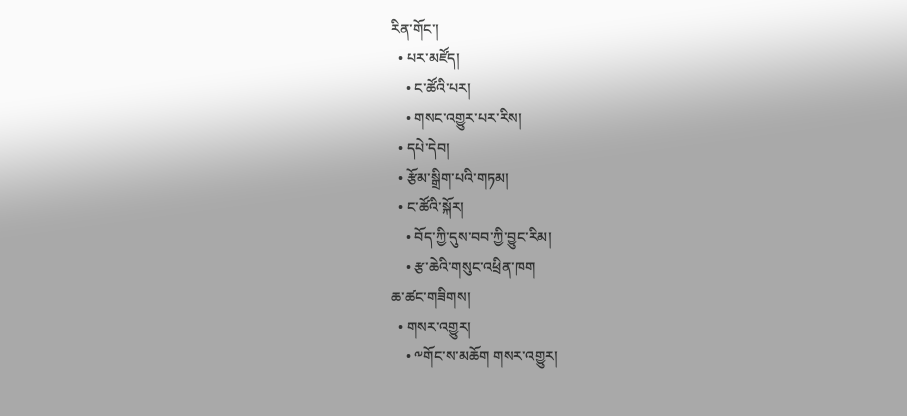རིན་གོང་།
  • པར་མཛོད།
    • ང་ཚོའི་པར།
    • གསང་འགྱུར་པར་རིས།
  • དཔེ་དེབ།
  • རྩོམ་སྒྲིག་པའི་གཏམ།
  • ང་ཚོའི་སྐོར།
    • བོད་ཀྱི་དུས་བབ་ཀྱི་བྱུང་རིམ།
    • རྩ་ཆེའི་གསུང་འཕྲིན་ཁག
ཆ་ཚང་གཟིགས།
  • གསར་འགྱུར།
    • ༸གོང་ས་མཆོག གསར་འགྱུར།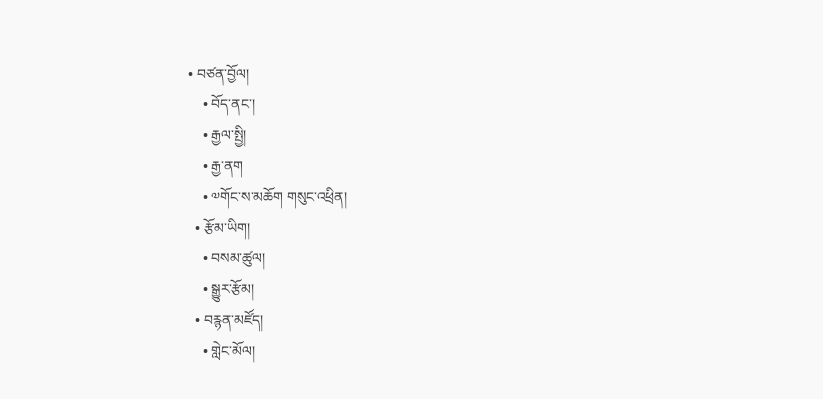• བཙན་བྱོལ།
    • བོད་ནང་།
    • རྒྱལ་སྤྱི།
    • རྒྱ་ནག
    • ༧གོང་ས་མཆོག གསུང་འཕྲིན།
  • རྩོམ་ཡིག།
    • བསམ་ཚུལ།
    • སྒྱུར་རྩོམ།
  • བརྙན་མཛོད།
    • གླེང་མོལ།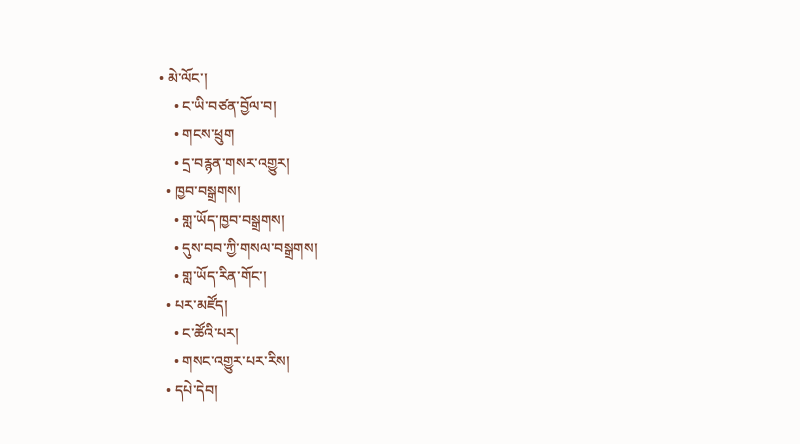• མེ་ལོང་།
    • ང་ཡི་བཙན་བྱོལ་བ།
    • གངས་ཕྲུག
    • དྲ་བརྙན་གསར་འགྱུར།
  • ཁྱབ་བསྒྲགས།
    • གླ་ཡོད་ཁྱབ་བསྒྲགས།
    • དུས་བབ་ཀྱི་གསལ་བསྒྲགས།
    • གླ་ཡོད་རིན་གོང་།
  • པར་མཛོད།
    • ང་ཚོའི་པར།
    • གསང་འགྱུར་པར་རིས།
  • དཔེ་དེབ།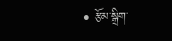• རྩོམ་སྒྲིག་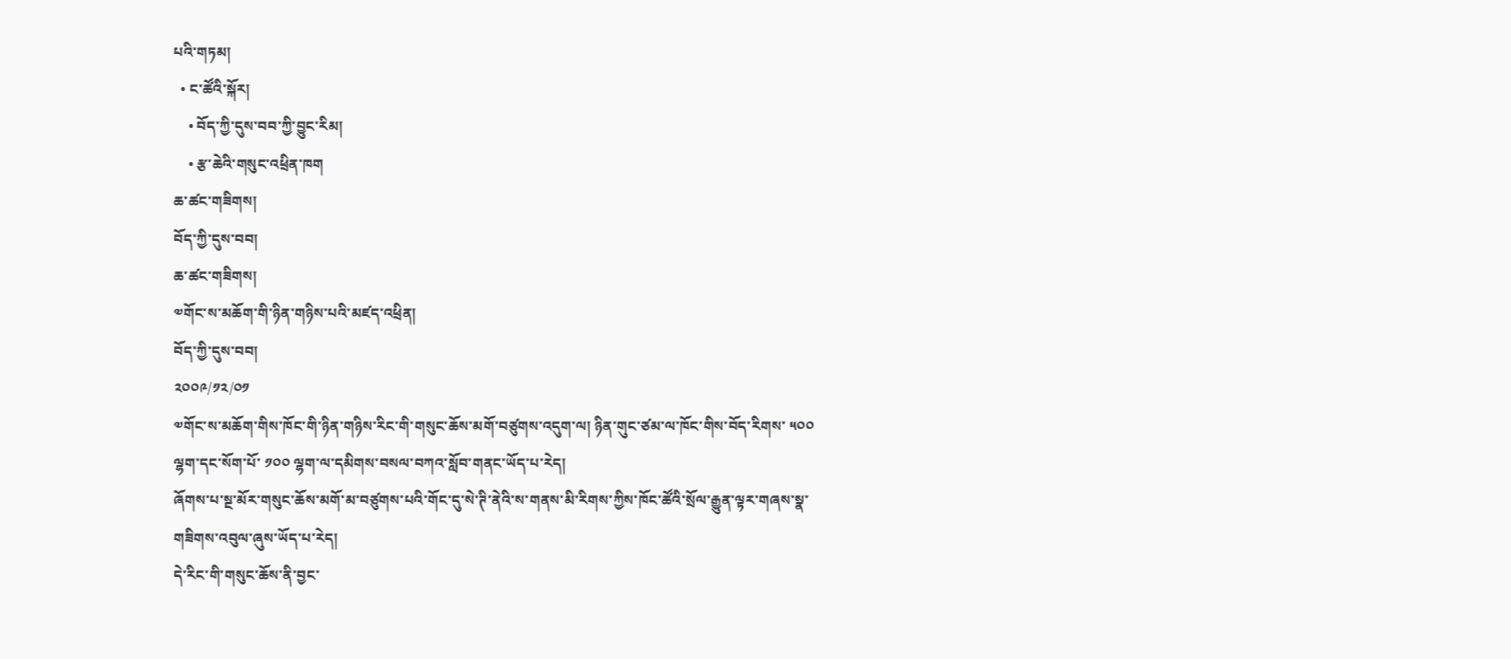པའི་གཏམ།
  • ང་ཚོའི་སྐོར།
    • བོད་ཀྱི་དུས་བབ་ཀྱི་བྱུང་རིམ།
    • རྩ་ཆེའི་གསུང་འཕྲིན་ཁག
ཆ་ཚང་གཟིགས།
བོད་ཀྱི་དུས་བབ།
ཆ་ཚང་གཟིགས།
༧གོང་ས་མཆོག་གི་ཉིན་གཉིས་པའི་མཛད་འཕྲིན།
བོད་ཀྱི་དུས་བབ།
༢༠༠༩/༡༢/༠༡
༧གོང་ས་མཆོག་གིས་ཁོང་གི་ཉིན་གཉིས་རིང་གི་གསུང་ཆོས་མགོ་བཙུགས་འདུག་ལ། ཉིན་གུང་ཙམ་ལ་ཁོང་གིས་བོད་རིགས་ ༥༠༠ ལྷག་དང་སོག་པོ་ ༡༠༠ ལྷག་ལ་དམིགས་བསལ་བཀའ་སློབ་གནང་ཡོད་པ་རེད།
ཞོགས་པ་སྔ་མོར་གསུང་ཆོས་མགོ་མ་བཙུགས་པའི་གོང་དུ་སེ་ཊི་ནེའི་ས་གནས་མི་རིགས་ཀྱིས་ཁོང་ཚོའི་སྲོལ་རྒྱུན་ལྟར་གཞས་སྣ་གཟིགས་འབུལ་ཞུས་ཡོད་པ་རེད།
དེ་རིང་གི་གསུང་ཆོས་ནི་བྱང་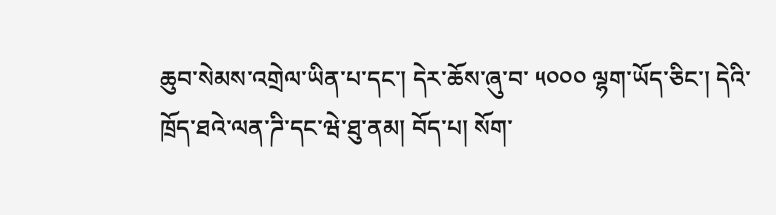ཆུབ་སེམས་འགྲེལ་ཡིན་པ་དང་། དེར་ཆོས་ཞུ་བ་ ༥༠༠༠ ལྷག་ཡོད་ཅིང་། དེའི་ཁྲོད་ཐའེ་ལན་ཌི་དང་ཝེ་ཐུ་ནམ། བོད་པ། སོག་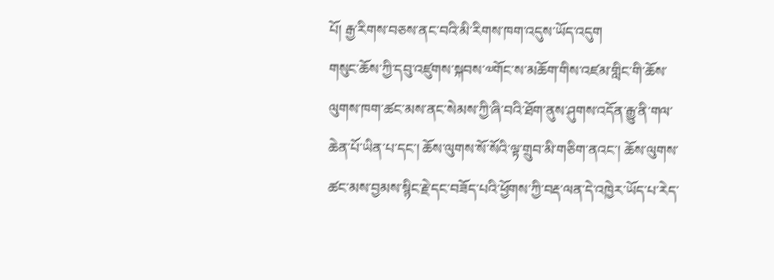པོ། རྒྱ་རིགས་བཅས་ནང་བའི་མི་རིགས་ཁག་འདུས་ཡོད་འདུག
གསུང་ཆོས་ཀྱི་དབུ་འཛུགས་སྐབས་༧གོང་ས་མཆོག་གིས་འཛམ་གླིང་གི་ཆོས་ལུགས་ཁག་ཚང་མས་ནང་སེམས་ཀྱི་ཞི་བའི་ཐོག་ནུས་ཤུགས་འདོན་རྒྱུ་ནི་གལ་ཆེན་པོ་ཡིན་པ་དང་། ཆོས་ལུགས་སོ་སོའི་ལྟ་གྲུབ་མི་གཅིག་ནའང་། ཆོས་ལུགས་ཚང་མས་བྱམས་སྙིང་རྗེ་དང་བཟོད་པའི་ཕྱོགས་ཀྱི་བརྡ་ལན་དེ་འཁྱེར་ཡོད་པ་རེད་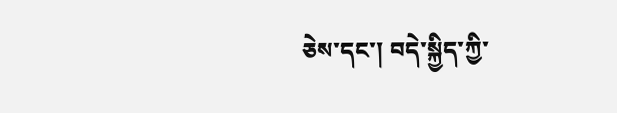ཅེས་དང་། བདེ་སྐྱིད་ཀྱི་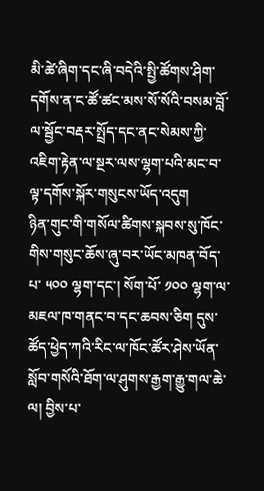མི་ཚེ་ཞིག་དང་ཞི་བདེའི་སྤྱི་ཚོགས་ཤིག་དགོས་ན་ང་ཚོ་ཚང་མས་སོ་སོའི་བསམ་བློ་ལ་སྦྱོང་བརྡར་སྤྲོད་དང་ནང་སེམས་ཀྱི་འཇིག་རྟེན་ལ་སྔར་ལས་ལྷག་པའི་མང་བ་ལྟ་དགོས་སྐོར་གསུངས་ཡོད་འདུག
ཉིན་གུང་གི་གསོལ་ཚིགས་སྐབས་སུ་ཁོང་གིས་གསུང་ཆོས་ཞུ་བར་ཡོང་མཁན་བོད་པ་ ༥༠༠ ལྷག་དང་། སོག་པོ་ ༡༠༠ ལྷག་ལ་མཇལ་ཁ་གནང་བ་དང་ཆབས་ཅིག དུས་ཚོད་ཕྱེད་ཀའི་རིང་ལ་ཁོང་ཚོར་ཤེས་ཡོན་སློབ་གསོའི་ཐོག་ལ་ཤུགས་རྒྱག་རྒྱུ་གལ་ཆེ་ལ། བྱིས་པ་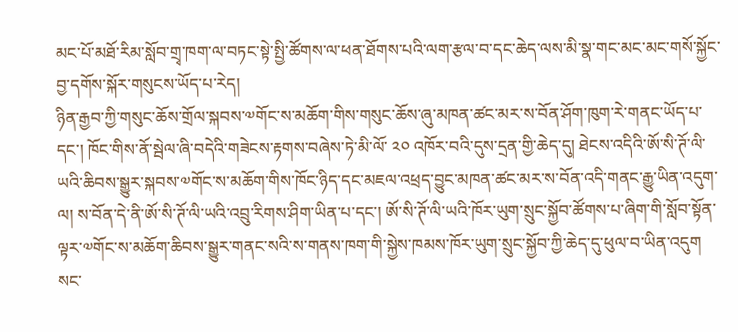མང་པོ་མཐོ་རིམ་སློབ་གྲྭ་ཁག་ལ་བཏང་སྟེ་སྤྱི་ཚོགས་ལ་ཕན་ཐོགས་པའི་ལག་རྩལ་བ་དང་ཆེད་ལས་མི་སྣ་གང་མང་མང་གསོ་སྐྱོང་བྱ་དགོས་སྐོར་གསུངས་ཡོད་པ་རེད།
ཉིན་རྒྱབ་ཀྱི་གསུང་ཆོས་གྲོལ་སྐབས་༧གོང་ས་མཆོག་གིས་གསུང་ཆོས་ཞུ་མཁན་ཚང་མར་ས་བོན་ཤོག་ཁུག་རེ་གནང་ཡོད་པ་དང་། ཁོང་གིས་ནོ་སྦེལ་ཞི་བདེའི་གཟེངས་རྟགས་བཞེས་ཏེ་མི་ལོ་ ༢༠ འཁོར་བའི་དུས་དྲན་གྱི་ཆེད་དུ། ཐེངས་འདིའི་ཨོ་སི་ཊོ་ལི་ཡའི་ཆིབས་སྒྱུར་སྐབས་༧གོང་ས་མཆོག་གིས་ཁོང་ཉིད་དང་མཇལ་འཕྲད་བྱུང་མཁན་ཚང་མར་ས་བོན་འདི་གནང་རྒྱུ་ཡིན་འདུག་ལ། ས་བོན་དེ་ནི་ཨོ་སི་ཊོ་ལི་ཡའི་འབྲུ་རིགས་ཤིག་ཡིན་པ་དང་། ཨོ་སི་ཊོ་ལི་ཡའི་ཁོར་ཡུག་སྲུང་སྐྱོབ་ཚོགས་པ་ཞིག་གི་སློབ་སྟོན་ལྟར་༧གོང་ས་མཆོག་ཆིབས་སྒྱུར་གནང་སའི་ས་གནས་ཁག་གི་སྐྱེས་ཁམས་ཁོར་ཡུག་སྲུང་སྐྱོབ་ཀྱི་ཆེད་དུ་ཕུལ་བ་ཡིན་འདུག
སང་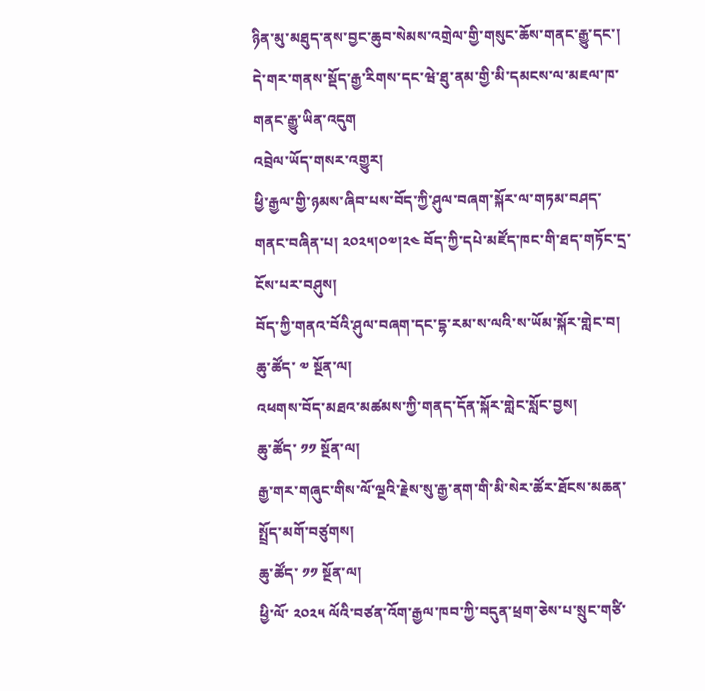ཉིན་མུ་མཐུད་ནས་བྱང་ཆུབ་སེམས་འགྲེལ་གྱི་གསུང་ཆོས་གནང་རྒྱུ་དང་། དེ་གར་གནས་སྡོད་རྒྱ་རིགས་དང་ཝེ་ཐུ་ནམ་གྱི་མི་དམངས་ལ་མཇལ་ཁ་གནང་རྒྱུ་ཡིན་འདུག
འབྲེལ་ཡོད་གསར་འགྱུར།
ཕྱི་རྒྱལ་གྱི་ཉམས་ཞིབ་པས་བོད་ཀྱི་ཤུལ་བཞག་སྐོར་ལ་གཏམ་བཤད་གནང་བཞིན་པ། ༢༠༢༥།༠༧།༢༤ བོད་ཀྱི་དཔེ་མཛོད་ཁང་གི་ཐད་གཏོང་དྲ་ངོས་པར་བཤུས།
བོད་ཀྱི་གནའ་བོའི་ཤུལ་བཞག་དང་དྷ་རམ་ས་ལའི་ས་ཡོམ་སྐོར་གླེང་བ།
ཆུ་ཚོད་ ༧ སྔོན་ལ།
འཕགས་བོད་མཐའ་མཚམས་ཀྱི་གནད་དོན་སྐོར་གླེང་སློང་བྱས།
ཆུ་ཚོད་ ༡༡ སྔོན་ལ།
རྒྱ་གར་གཞུང་གིས་ལོ་ལྔའི་རྗེས་སུ་རྒྱ་ནག་གི་མི་སེར་ཚོར་ཐོངས་མཆན་སྤྲོད་མགོ་བཙུགས།
ཆུ་ཚོད་ ༡༡ སྔོན་ལ།
ཕྱི་ལོ་ ༢༠༢༥ ལོའི་བཙན་འོག་རྒྱལ་ཁབ་ཀྱི་བདུན་ཕྲག་ཅེས་པ་སྲུང་གཙི་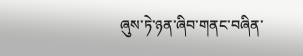ཞུས་ཏེ་ཉན་ཞིབ་གནང་བཞིན་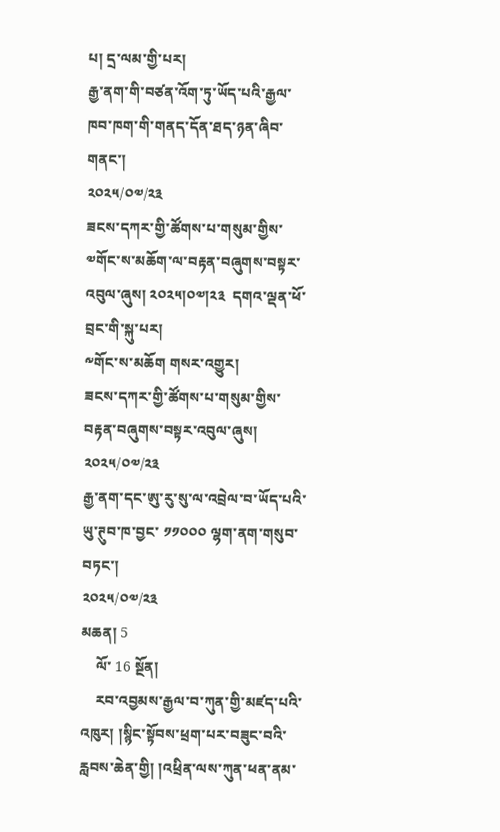པ། དྲ་ལམ་གྱི་པར།
རྒྱ་ནག་གི་བཙན་འོག་ཏུ་ཡོད་པའི་རྒྱལ་ཁབ་ཁག་གི་གནད་དོན་ཐད་ཉན་ཞིབ་གནང་།
༢༠༢༥/༠༧/༢༣
ཟངས་དཀར་གྱི་ཚོགས་པ་གསུམ་གྱིས་༧གོང་ས་མཆོག་ལ་བརྟན་བཞུགས་བསྟར་འབུལ་ཞུས། ༢༠༢༥།༠༧།༢༣  དགའ་ལྡན་ཕོ་བྲང་གི་སྐུ་པར།
༸གོང་ས་མཆོག གསར་འགྱུར།
ཟངས་དཀར་གྱི་ཚོགས་པ་གསུམ་གྱིས་བརྟན་བཞུགས་བསྟར་འབུལ་ཞུས།
༢༠༢༥/༠༧/༢༣
རྒྱ་ནག་དང་ཨུ་རུ་སུ་ལ་འབྲེལ་བ་ཡོད་པའི་ཡུ་ཊུབ་ཁ་བྱང་ ༡༡༠༠༠ ལྷག་ནག་གསུབ་བཏང་།
༢༠༢༥/༠༧/༢༣
མཆན། 5
    ལོ་ 16 སྔོན།
    རབ་འབྱམས་རྒྱལ་བ་ཀུན་གྱི་མཛད་པའི་འཁུར། །སྙིང་སྟོབས་ཕྲག་པར་བཟུང་བའི་རླབས་ཆེན་གྱི། །འཕྲིན་ལས་ཀུན་ཕན་ནམ་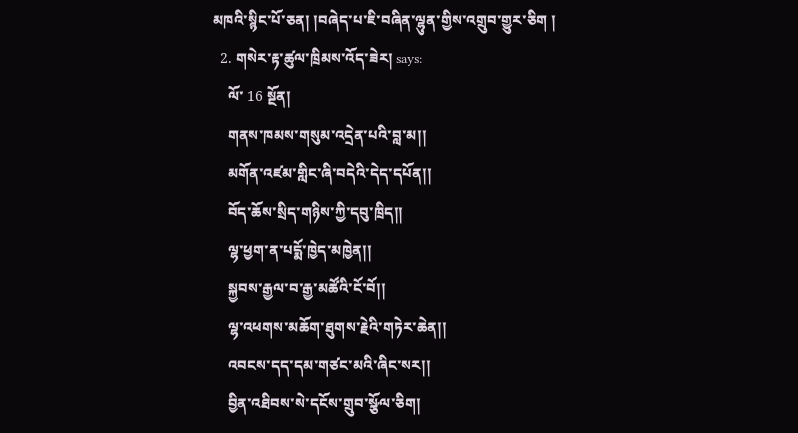མཁའི་སྙིང་པོ་ཅན། །བཞེད་པ་ཇི་བཞིན་ལྷུན་གྱིས་འགྲུབ་གྱུར་ཅིག །
  2. གསེར་རྟ་ཚུལ་ཁྲིམས་འོད་ཟེར། says:
    ལོ་ 16 སྔོན།
    གནས་ཁམས་གསུམ་འདྲེན་པའི་བླ་མ།།
    མགོན་འཛམ་གླིང་ཞི་བདེའི་དེད་དཔོན།།
    བོད་ཆོས་སྲིད་གཉིས་ཀྱི་དབུ་ཁྲིད།།
    ལྷ་ཕྱག་ན་པདྨོ་ཁྱེད་མཁྱེན།།
    སྐྱབས་རྒྱལ་བ་རྒྱ་མཚོའི་ངོ་བོ།།
    ལྷ་འཕགས་མཆོག་ཐུགས་རྗེའི་གཏེར་ཆེན།།
    འབངས་དད་དམ་གཙང་མའི་ཞིང་སར།།
    བྱིན་འཐིབས་སེ་དངོས་གྲུབ་སྩོལ་ཅིག།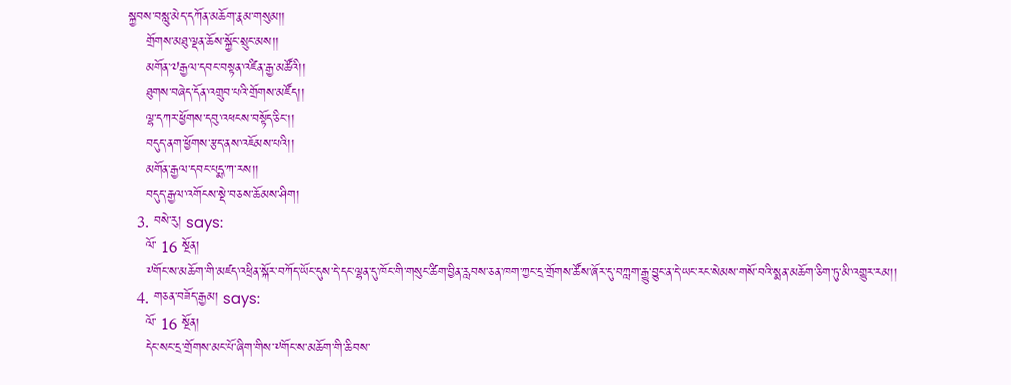སྐྱབས་བསླུ་མེད་དཀོན་མཆོག་རྣམ་གསུམ།།
    གྲོགས་མཐུ་ལྡན་ཆོས་སྐྱོང་སྲུང་མས།།
    མགོན་༧རྒྱལ་དབང་བསྟན་འཛིན་རྒྱ་མཚོའི།།
    ཐུགས་བཞེད་དོན་འགྲུབ་པའི་གྲོགས་མཛོད།།
    ལྷ་དཀར་ཕྱོགས་དབུ་འཕངས་བསྟོད་ཅིང།།
    བདུད་ནག་ཕྱོགས་རྩད་ནས་འཇོམས་པའི།།
    མགོན་རྒྱལ་དབང་པདྨ་ཀ་རས།།
    བདུད་རྒྱལ་འགོངས་སྡེ་བཅས་ཆོམས་ཤིག།
  3. བསེ་རུ། says:
    ལོ་ 16 སྔོན།
    ༸གོང་ས་མཆོག་གི་མཛད་འཕྲིན་སྐོར་བཀོད་ཡོང་དུས་དེ་དང་ལྷན་དུ་ཁོང་གི་གསུང་ཚིག་བྱིན་རླབས་ཅན་ཁག་ཀྱང་དྲ་གྲོགས་ཚོས་ཞོར་དུ་བཀླག་རྒྱུ་བྱུང་ན་དེ་ཡང་རང་སེམས་གསོ་བའི་སྨན་མཆོག་ཅིག་ཏུ་མི་འགྱུར་རམ།།
  4. གཅན་བཟོད་རྒྱམ། says:
    ལོ་ 16 སྔོན།
    དེང་སང་དྲ་གྲོགས་མང་པོ་ཞིག་གིས་༸གོང་ས་མཆོག་གི་ཆིབས་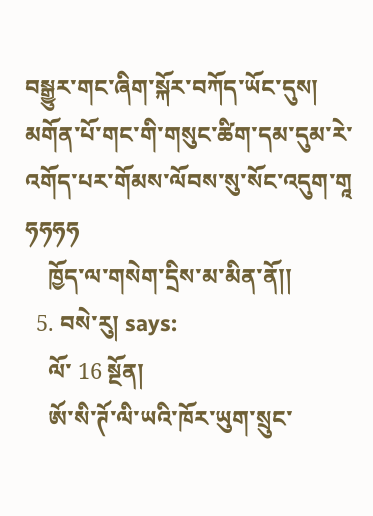བསྒྱུར་གང་ཞིག་སྐོར་བཀོད་ཡོང་དུས། མགོན་པོ་གང་གི་གསུང་ཚིག་དམ་དུམ་རེ་འགོད་པར་གོམས་ལོབས་སུ་སོང་འདུག་གཱ ཧཧཧཧ
    ཁྱོད་ལ་གསེག་དྲིས་མ་མིན་ནོ།།
  5. བསེ་རུ། says:
    ལོ་ 16 སྔོན།
    ཨོ་སི་ཊོ་ལི་ཡའི་ཁོར་ཡུག་སྲུང་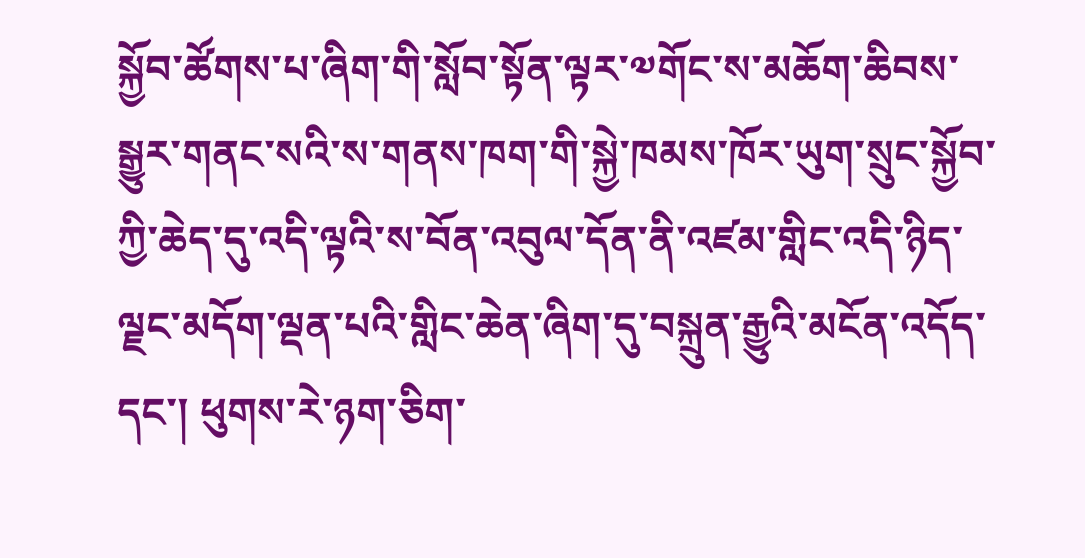སྐྱོབ་ཚོགས་པ་ཞིག་གི་སློབ་སྟོན་ལྟར་༧གོང་ས་མཆོག་ཆིབས་སྒྱུར་གནང་སའི་ས་གནས་ཁག་གི་སྐྱེ་ཁམས་ཁོར་ཡུག་སྲུང་སྐྱོབ་ཀྱི་ཆེད་དུ་འདི་ལྟའི་ས་བོན་འབུལ་དོན་ནི་འཛམ་གླིང་འདི་ཉིད་ལྗང་མདོག་ལྡན་པའི་གླིང་ཆེན་ཞིག་དུ་བསྐྲུན་རྒྱུའི་མངོན་འདོད་དང་། ཕུགས་རེ་ཉག་ཅིག་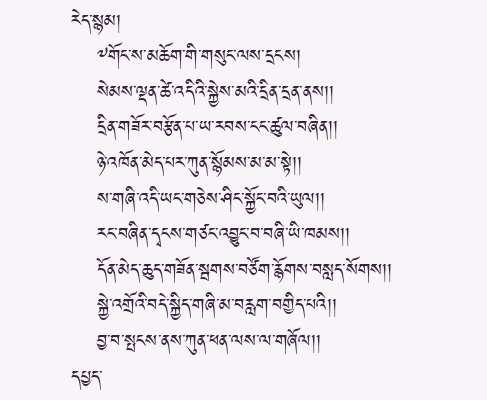རེད་སྙམ།
    ༸གོང་ས་མཆོག་གི་གསུང་ལས་དྲངས།
    སེམས་ལྡན་ཚེ་འདིའི་སྐྱེས་མའི་དྲིན་དྲན་ནས།།
    དྲིན་གཟོར་བརྩོན་པ་ཡ་རབས་ངང་ཚུལ་བཞིན།།
    ཉེ་འཁོན་མེད་པར་ཀུན་སྙོམས་མ་མ་སྟེ།།
    ས་གཞི་འདི་ཡང་གཅེས་ཤིང་སྐྱོང་བའི་ཡུལ།།
    རང་བཞིན་དྭངས་གཙང་འབྱུང་བ་བཞི་ཡི་ཁམས།།
    དོན་མེད་ཆུད་གཟོན་སྦགས་བཙོག་རྙོགས་བསླད་སོགས།།
    སྐྱེ་འགྲོའི་བདེ་སྐྱིད་གཞི་མ་བརླག་བགྱིད་པའི།།
    བྱ་བ་སྤངས་ནས་ཀུན་ཕན་ལས་ལ་གཞོལ།།
དཔྱད་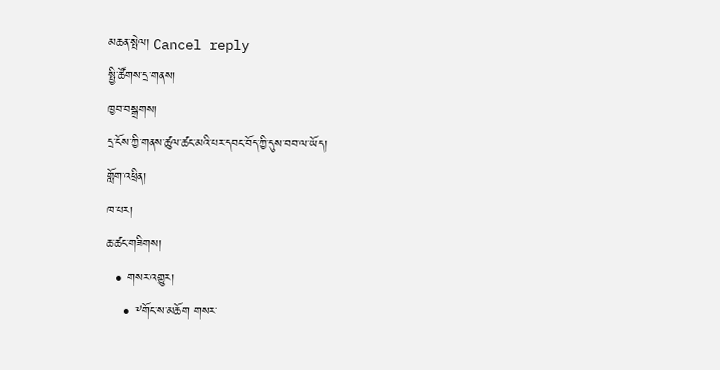མཆན་སྤེལ། Cancel reply
སྤྱི་ཚོགས་དྲ་གནས།
ཁྱབ་བསྒྲགས།
དྲ་ངོས་ཀྱི་གནས་ཚུལ་ཚང་མའི་པར་དབང་བོད་ཀྱི་དུས་བབ་ལ་ཡོད།
གློག་འཕྲིན།
ཁ་པར།
ཆ་ཚང་གཟིགས།
  • གསར་འགྱུར།
    • ༸གོང་ས་མཆོག གསར་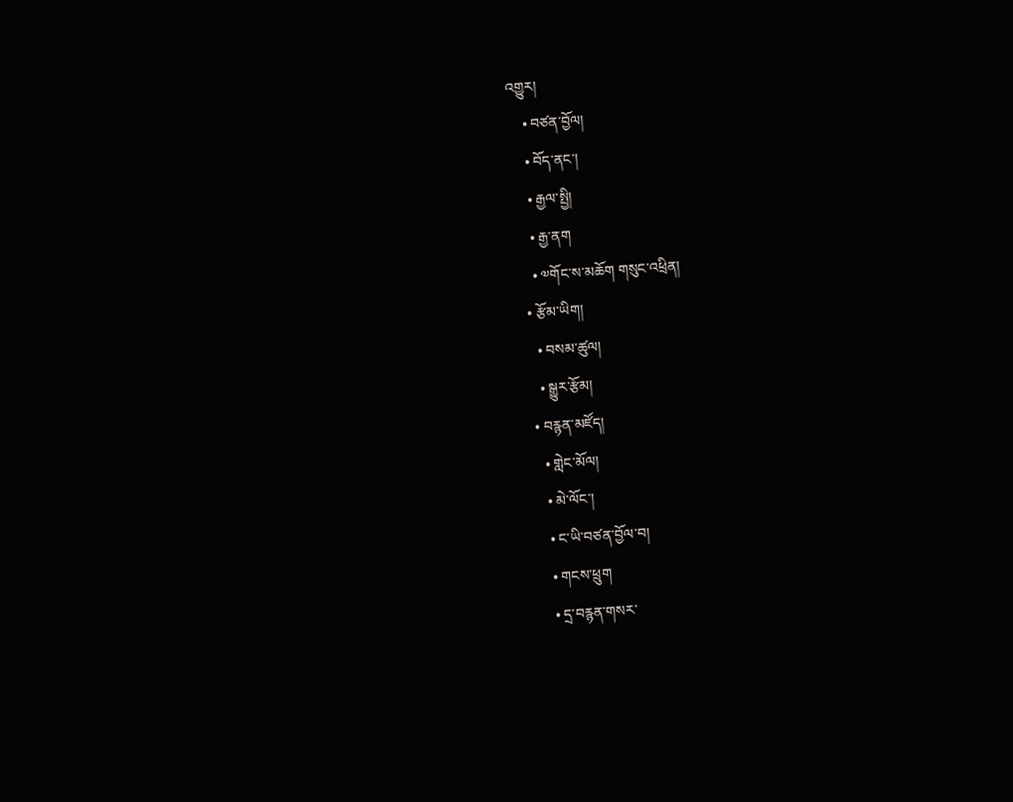འགྱུར།
    • བཙན་བྱོལ།
    • བོད་ནང་།
    • རྒྱལ་སྤྱི།
    • རྒྱ་ནག
    • ༧གོང་ས་མཆོག གསུང་འཕྲིན།
  • རྩོམ་ཡིག།
    • བསམ་ཚུལ།
    • སྒྱུར་རྩོམ།
  • བརྙན་མཛོད།
    • གླེང་མོལ།
    • མེ་ལོང་།
    • ང་ཡི་བཙན་བྱོལ་བ།
    • གངས་ཕྲུག
    • དྲ་བརྙན་གསར་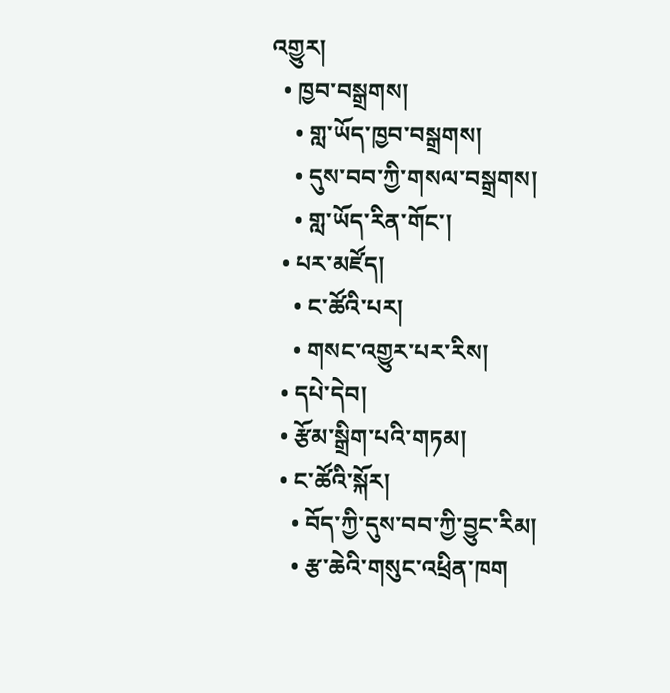འགྱུར།
  • ཁྱབ་བསྒྲགས།
    • གླ་ཡོད་ཁྱབ་བསྒྲགས།
    • དུས་བབ་ཀྱི་གསལ་བསྒྲགས།
    • གླ་ཡོད་རིན་གོང་།
  • པར་མཛོད།
    • ང་ཚོའི་པར།
    • གསང་འགྱུར་པར་རིས།
  • དཔེ་དེབ།
  • རྩོམ་སྒྲིག་པའི་གཏམ།
  • ང་ཚོའི་སྐོར།
    • བོད་ཀྱི་དུས་བབ་ཀྱི་བྱུང་རིམ།
    • རྩ་ཆེའི་གསུང་འཕྲིན་ཁག